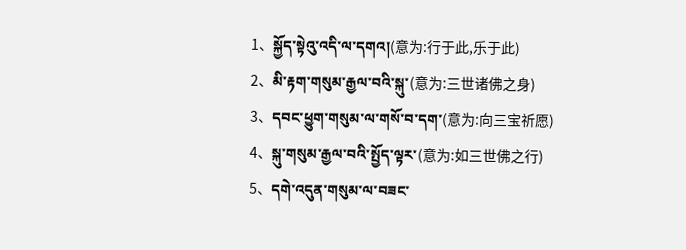1、སྐྱོད་སྟེའུ་འདི་ལ་དགའ།(意为:行于此,乐于此)
2、མི་རྟག་གསུམ་རྒྱལ་བའི་སྐུ་(意为:三世诸佛之身)
3、དབང་ཕྱུག་གསུམ་ལ་གསོ་བ་དག་(意为:向三宝祈愿)
4、སྐུ་གསུམ་རྒྱལ་བའི་སྤྱོད་ལྟར་(意为:如三世佛之行)
5、དགེ་འདུན་གསུམ་ལ་བཟང་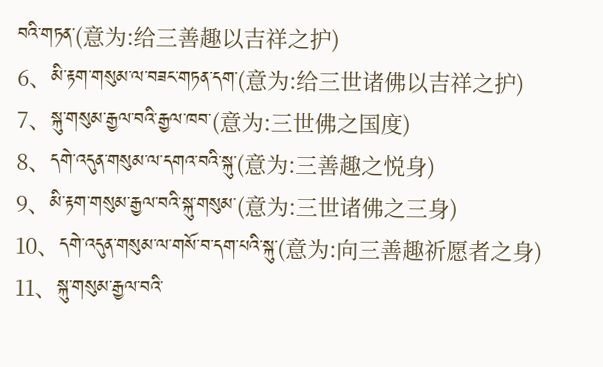བའི་གཏན་(意为:给三善趣以吉祥之护)
6、མི་རྟག་གསུམ་ལ་བཟང་གཏན་དག་(意为:给三世诸佛以吉祥之护)
7、སྐུ་གསུམ་རྒྱལ་བའི་རྒྱལ་ཁབ་(意为:三世佛之国度)
8、དགེ་འདུན་གསུམ་ལ་དགའ་བའི་སྐུ་(意为:三善趣之悦身)
9、མི་རྟག་གསུམ་རྒྱལ་བའི་སྐུ་གསུམ་(意为:三世诸佛之三身)
10、དགེ་འདུན་གསུམ་ལ་གསོ་བ་དག་པའི་སྐུ་(意为:向三善趣祈愿者之身)
11、སྐུ་གསུམ་རྒྱལ་བའི་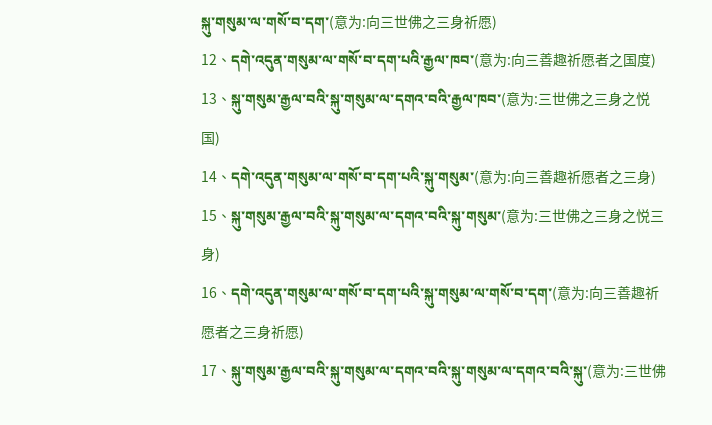སྐུ་གསུམ་ལ་གསོ་བ་དག་(意为:向三世佛之三身祈愿)
12、དགེ་འདུན་གསུམ་ལ་གསོ་བ་དག་པའི་རྒྱལ་ཁབ་(意为:向三善趣祈愿者之国度)
13、སྐུ་གསུམ་རྒྱལ་བའི་སྐུ་གསུམ་ལ་དགའ་བའི་རྒྱལ་ཁབ་(意为:三世佛之三身之悦国)
14、དགེ་འདུན་གསུམ་ལ་གསོ་བ་དག་པའི་སྐུ་གསུམ་(意为:向三善趣祈愿者之三身)
15、སྐུ་གསུམ་རྒྱལ་བའི་སྐུ་གསུམ་ལ་དགའ་བའི་སྐུ་གསུམ་(意为:三世佛之三身之悦三身)
16、དགེ་འདུན་གསུམ་ལ་གསོ་བ་དག་པའི་སྐུ་གསུམ་ལ་གསོ་བ་དག་(意为:向三善趣祈愿者之三身祈愿)
17、སྐུ་གསུམ་རྒྱལ་བའི་སྐུ་གསུམ་ལ་དགའ་བའི་སྐུ་གསུམ་ལ་དགའ་བའི་སྐུ་(意为:三世佛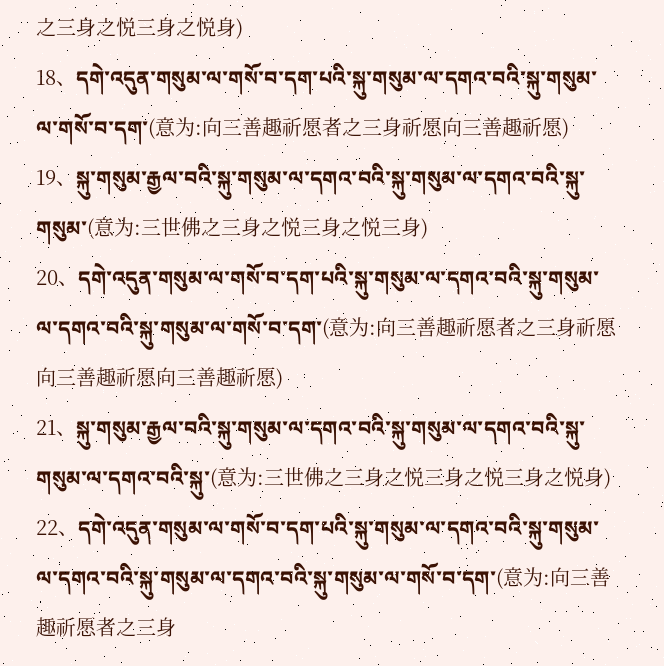之三身之悦三身之悦身)
18、དགེ་འདུན་གསུམ་ལ་གསོ་བ་དག་པའི་སྐུ་གསུམ་ལ་དགའ་བའི་སྐུ་གསུམ་ལ་གསོ་བ་དག་(意为:向三善趣祈愿者之三身祈愿向三善趣祈愿)
19、སྐུ་གསུམ་རྒྱལ་བའི་སྐུ་གསུམ་ལ་དགའ་བའི་སྐུ་གསུམ་ལ་དགའ་བའི་སྐུ་གསུམ་(意为:三世佛之三身之悦三身之悦三身)
20、དགེ་འདུན་གསུམ་ལ་གསོ་བ་དག་པའི་སྐུ་གསུམ་ལ་དགའ་བའི་སྐུ་གསུམ་ལ་དགའ་བའི་སྐུ་གསུམ་ལ་གསོ་བ་དག་(意为:向三善趣祈愿者之三身祈愿向三善趣祈愿向三善趣祈愿)
21、སྐུ་གསུམ་རྒྱལ་བའི་སྐུ་གསུམ་ལ་དགའ་བའི་སྐུ་གསུམ་ལ་དགའ་བའི་སྐུ་གསུམ་ལ་དགའ་བའི་སྐུ་(意为:三世佛之三身之悦三身之悦三身之悦身)
22、དགེ་འདུན་གསུམ་ལ་གསོ་བ་དག་པའི་སྐུ་གསུམ་ལ་དགའ་བའི་སྐུ་གསུམ་ལ་དགའ་བའི་སྐུ་གསུམ་ལ་དགའ་བའི་སྐུ་གསུམ་ལ་གསོ་བ་དག་(意为:向三善趣祈愿者之三身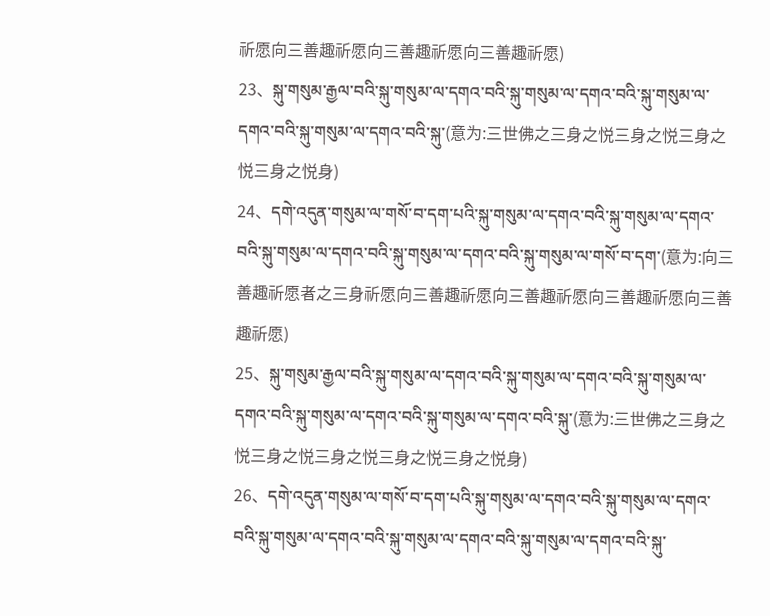祈愿向三善趣祈愿向三善趣祈愿向三善趣祈愿)
23、སྐུ་གསུམ་རྒྱལ་བའི་སྐུ་གསུམ་ལ་དགའ་བའི་སྐུ་གསུམ་ལ་དགའ་བའི་སྐུ་གསུམ་ལ་དགའ་བའི་སྐུ་གསུམ་ལ་དགའ་བའི་སྐུ་(意为:三世佛之三身之悦三身之悦三身之悦三身之悦身)
24、དགེ་འདུན་གསུམ་ལ་གསོ་བ་དག་པའི་སྐུ་གསུམ་ལ་དགའ་བའི་སྐུ་གསུམ་ལ་དགའ་བའི་སྐུ་གསུམ་ལ་དགའ་བའི་སྐུ་གསུམ་ལ་དགའ་བའི་སྐུ་གསུམ་ལ་གསོ་བ་དག་(意为:向三善趣祈愿者之三身祈愿向三善趣祈愿向三善趣祈愿向三善趣祈愿向三善趣祈愿)
25、སྐུ་གསུམ་རྒྱལ་བའི་སྐུ་གསུམ་ལ་དགའ་བའི་སྐུ་གསུམ་ལ་དགའ་བའི་སྐུ་གསུམ་ལ་དགའ་བའི་སྐུ་གསུམ་ལ་དགའ་བའི་སྐུ་གསུམ་ལ་དགའ་བའི་སྐུ་(意为:三世佛之三身之悦三身之悦三身之悦三身之悦三身之悦身)
26、དགེ་འདུན་གསུམ་ལ་གསོ་བ་དག་པའི་སྐུ་གསུམ་ལ་དགའ་བའི་སྐུ་གསུམ་ལ་དགའ་བའི་སྐུ་གསུམ་ལ་དགའ་བའི་སྐུ་གསུམ་ལ་དགའ་བའི་སྐུ་གསུམ་ལ་དགའ་བའི་སྐུ་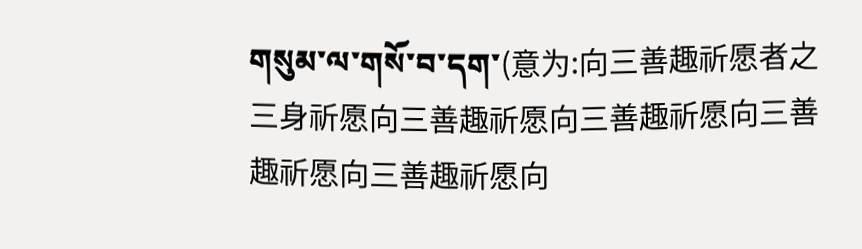གསུམ་ལ་གསོ་བ་དག་(意为:向三善趣祈愿者之三身祈愿向三善趣祈愿向三善趣祈愿向三善趣祈愿向三善趣祈愿向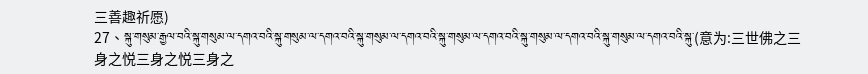三善趣祈愿)
27、སྐུ་གསུམ་རྒྱལ་བའི་སྐུ་གསུམ་ལ་དགའ་བའི་སྐུ་གསུམ་ལ་དགའ་བའི་སྐུ་གསུམ་ལ་དགའ་བའི་སྐུ་གསུམ་ལ་དགའ་བའི་སྐུ་གསུམ་ལ་དགའ་བའི་སྐུ་གསུམ་ལ་དགའ་བའི་སྐུ་(意为:三世佛之三身之悦三身之悦三身之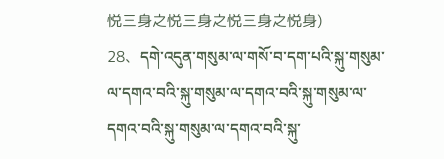悦三身之悦三身之悦三身之悦身)
28、དགེ་འདུན་གསུམ་ལ་གསོ་བ་དག་པའི་སྐུ་གསུམ་ལ་དགའ་བའི་སྐུ་གསུམ་ལ་དགའ་བའི་སྐུ་གསུམ་ལ་དགའ་བའི་སྐུ་གསུམ་ལ་དགའ་བའི་སྐུ་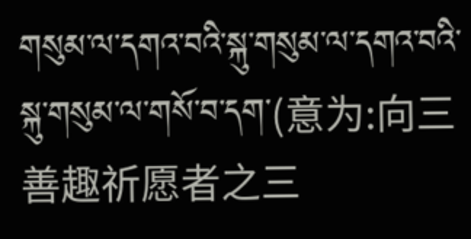གསུམ་ལ་དགའ་བའི་སྐུ་གསུམ་ལ་དགའ་བའི་སྐུ་གསུམ་ལ་གསོ་བ་དག་(意为:向三善趣祈愿者之三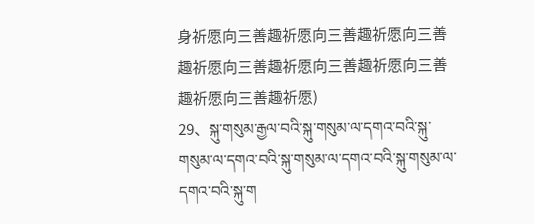身祈愿向三善趣祈愿向三善趣祈愿向三善趣祈愿向三善趣祈愿向三善趣祈愿向三善趣祈愿向三善趣祈愿)
29、སྐུ་གསུམ་རྒྱལ་བའི་སྐུ་གསུམ་ལ་དགའ་བའི་སྐུ་གསུམ་ལ་དགའ་བའི་སྐུ་གསུམ་ལ་དགའ་བའི་སྐུ་གསུམ་ལ་དགའ་བའི་སྐུ་ག